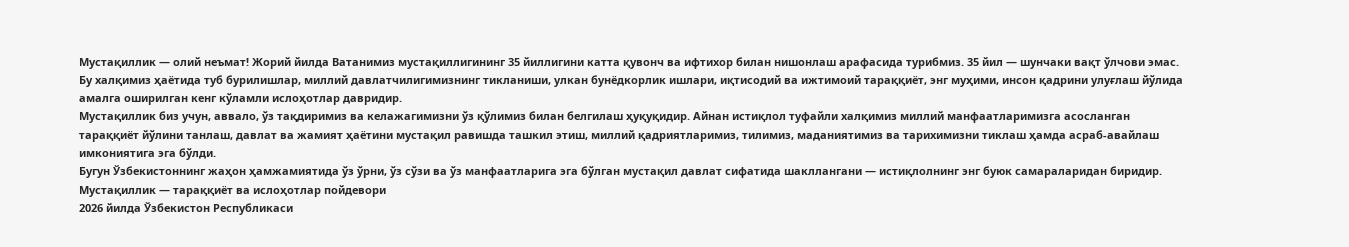Мустақиллик — олий неъмат! Жорий йилда Ватанимиз мустақиллигининг 35 йиллигини катта қувонч ва ифтихор билан нишонлаш арафасида турибмиз. 35 йил — шунчаки вақт ўлчови эмас. Бу халқимиз ҳаётида туб бурилишлар, миллий давлатчилигимизнинг тикланиши, улкан бунёдкорлик ишлари, иқтисодий ва ижтимоий тараққиёт, энг муҳими, инсон қадрини улуғлаш йўлида амалга оширилган кенг кўламли ислоҳотлар давридир.
Мустақиллик биз учун, аввало, ўз тақдиримиз ва келажагимизни ўз қўлимиз билан белгилаш ҳуқуқидир. Айнан истиқлол туфайли халқимиз миллий манфаатларимизга асосланган тараққиёт йўлини танлаш, давлат ва жамият ҳаётини мустақил равишда ташкил этиш, миллий қадриятларимиз, тилимиз, маданиятимиз ва тарихимизни тиклаш ҳамда асраб-авайлаш имкониятига эга бўлди.
Бугун Ўзбекистоннинг жаҳон ҳамжамиятида ўз ўрни, ўз сўзи ва ўз манфаатларига эга бўлган мустақил давлат сифатида шакллангани — истиқлолнинг энг буюк самараларидан биридир.
Мустақиллик — тараққиёт ва ислоҳотлар пойдевори
2026 йилда Ўзбекистон Республикаси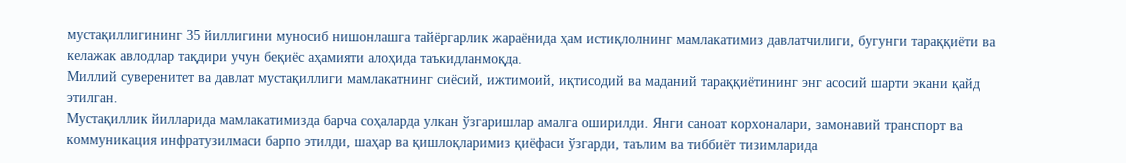мустақиллигининг 35 йиллигини муносиб нишонлашга тайёргарлик жараёнида ҳам истиқлолнинг мамлакатимиз давлатчилиги, бугунги тараққиёти ва келажак авлодлар тақдири учун беқиёс аҳамияти алоҳида таъкидланмоқда.
Миллий суверенитет ва давлат мустақиллиги мамлакатнинг сиёсий, ижтимоий, иқтисодий ва маданий тараққиётининг энг асосий шарти экани қайд этилган.
Мустақиллик йилларида мамлакатимизда барча соҳаларда улкан ўзгаришлар амалга оширилди. Янги саноат корхоналари, замонавий транспорт ва коммуникация инфратузилмаси барпо этилди, шаҳар ва қишлоқларимиз қиёфаси ўзгарди, таълим ва тиббиёт тизимларида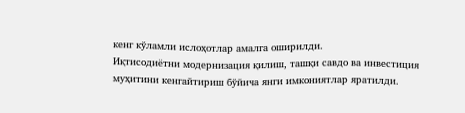кенг кўламли ислоҳотлар амалга оширилди.
Иқтисодиётни модернизация қилиш, ташқи савдо ва инвестиция муҳитини кенгайтириш бўйича янги имкониятлар яратилди.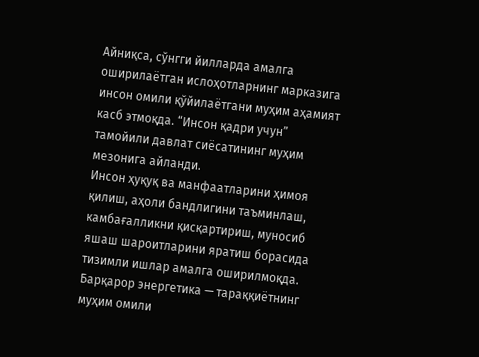Айниқса, сўнгги йилларда амалга оширилаётган ислоҳотларнинг марказига инсон омили қўйилаётгани муҳим аҳамият касб этмоқда. “Инсон қадри учун” тамойили давлат сиёсатининг муҳим мезонига айланди.
Инсон ҳуқуқ ва манфаатларини ҳимоя қилиш, аҳоли бандлигини таъминлаш, камбағалликни қисқартириш, муносиб яшаш шароитларини яратиш борасида тизимли ишлар амалга оширилмоқда.
Барқарор энергетика — тараққиётнинг муҳим омили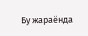Бу жараёнда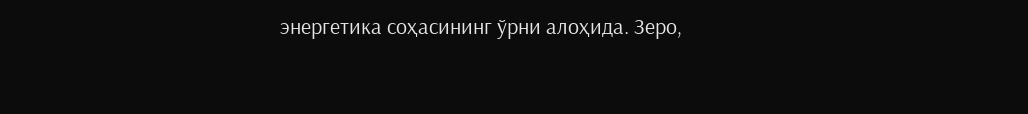энергетика соҳасининг ўрни алоҳида. Зеро,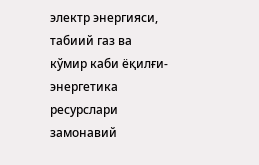электр энергияси, табиий газ ва кўмир каби ёқилғи-энергетика ресурслари замонавий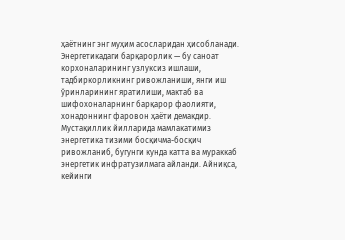ҳаётнинг энг муҳим асосларидан ҳисобланади.
Энергетикадаги барқарорлик — бу саноат корхоналарининг узлуксиз ишлаши, тадбиркорликнинг ривожланиши, янги иш ўринларининг яратилиши, мактаб ва шифохоналарнинг барқарор фаолияти, хонадоннинг фаровон ҳаёти демакдир.
Мустақиллик йилларида мамлакатимиз энергетика тизими босқичма-босқич ривожланиб, бугунги кунда катта ва мураккаб энергетик инфратузилмага айланди. Айниқса, кейинги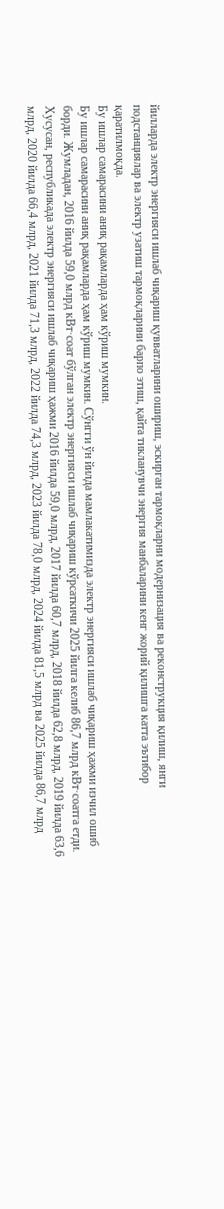йилларда электр энергияси ишлаб чиқариш қувватларини ошириш, эскирган тармоқларни модернизация ва реконструкция қилиш, янги подстанциялар ва электр узатиш тармоқларини барпо этиш, қайта тикланувчи энергия манбаларини кенг жорий қилишга катта эътибор қаратилмоқда.
Бу ишлар самарасини аниқ рақамларда ҳам кўриш мумкин.
Бу ишлар самарасини аниқ рақамларда ҳам кўриш мумкин. Сўнгги ўн йилда мамлакатимизда электр энергияси ишлаб чиқариш ҳажми изчил ошиб борди. Жумладан, 2016 йилда 59,0 млрд кВт·соат бўлган электр энергияси ишлаб чиқариш кўрсаткичи 2025 йилга келиб 86,7 млрд кВт·соатга етди.
Хусусан, республикада электр энергияси ишлаб чиқариш ҳажми 2016 йилда 59,0 млрд, 2017 йилда 60,7 млрд, 2018 йилда 62,8 млрд, 2019 йилда 63,6 млрд, 2020 йилда 66,4 млрд, 2021 йилда 71,3 млрд, 2022 йилда 74,3 млрд, 2023 йилда 78,0 млрд, 2024 йилда 81,5 млрд ва 2025 йилда 86,7 млрд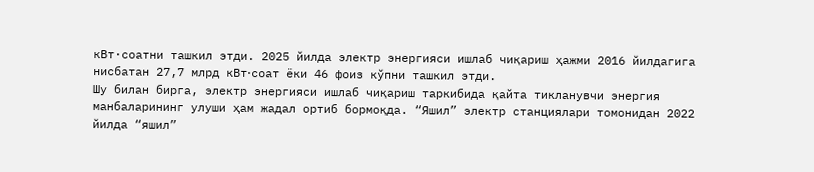кВт·соатни ташкил этди. 2025 йилда электр энергияси ишлаб чиқариш ҳажми 2016 йилдагига нисбатан 27,7 млрд кВт⋅соат ёки 46 фоиз кўпни ташкил этди.
Шу билан бирга, электр энергияси ишлаб чиқариш таркибида қайта тикланувчи энергия манбаларининг улуши ҳам жадал ортиб бормоқда. “Яшил” электр станциялари томонидан 2022 йилда “яшил”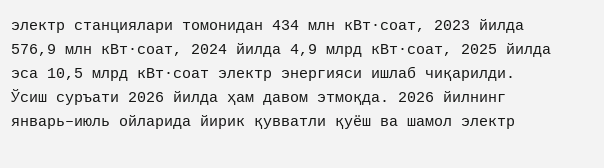электр станциялари томонидан 434 млн кВт·соат, 2023 йилда 576,9 млн кВт·соат, 2024 йилда 4,9 млрд кВт·соат, 2025 йилда эса 10,5 млрд кВт·соат электр энергияси ишлаб чиқарилди.
Ўсиш суръати 2026 йилда ҳам давом этмоқда. 2026 йилнинг январь–июль ойларида йирик қувватли қуёш ва шамол электр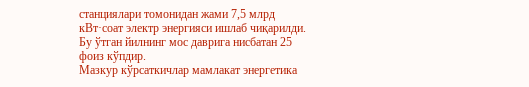станциялари томонидан жами 7,5 млрд кВт·соат электр энергияси ишлаб чиқарилди. Бу ўтган йилнинг мос даврига нисбатан 25 фоиз кўпдир.
Мазкур кўрсаткичлар мамлакат энергетика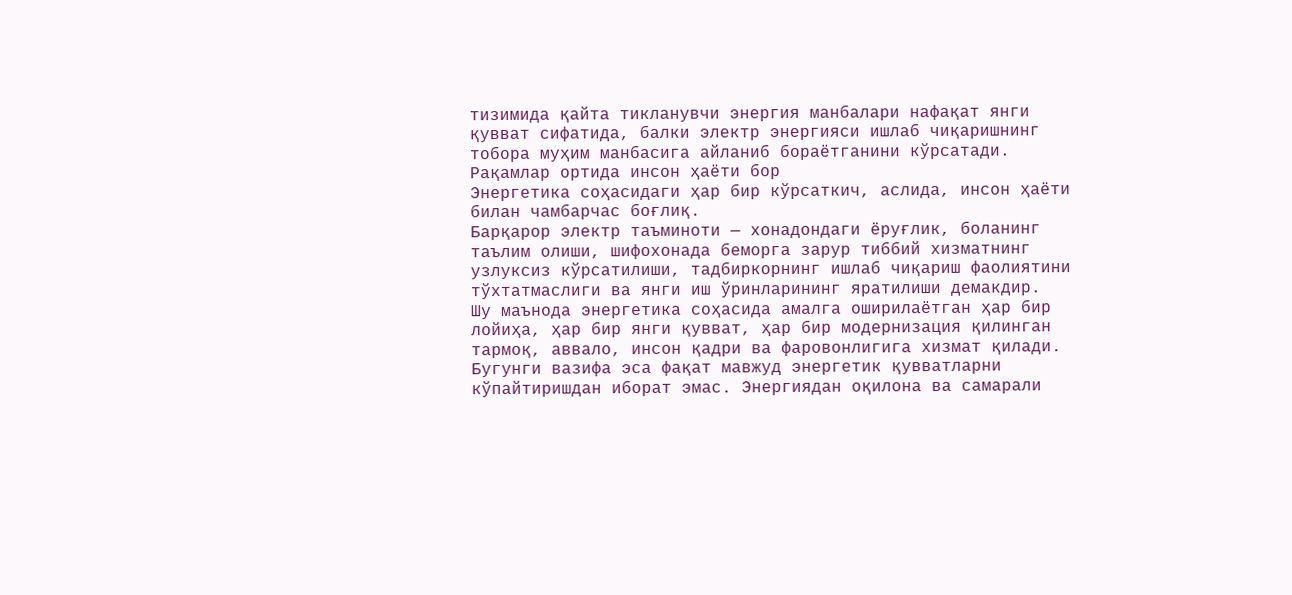тизимида қайта тикланувчи энергия манбалари нафақат янги қувват сифатида, балки электр энергияси ишлаб чиқаришнинг тобора муҳим манбасига айланиб бораётганини кўрсатади.
Рақамлар ортида инсон ҳаёти бор
Энергетика соҳасидаги ҳар бир кўрсаткич, аслида, инсон ҳаёти билан чамбарчас боғлиқ.
Барқарор электр таъминоти — хонадондаги ёруғлик, боланинг таълим олиши, шифохонада беморга зарур тиббий хизматнинг узлуксиз кўрсатилиши, тадбиркорнинг ишлаб чиқариш фаолиятини тўхтатмаслиги ва янги иш ўринларининг яратилиши демакдир.
Шу маънода энергетика соҳасида амалга оширилаётган ҳар бир лойиҳа, ҳар бир янги қувват, ҳар бир модернизация қилинган тармоқ, аввало, инсон қадри ва фаровонлигига хизмат қилади.
Бугунги вазифа эса фақат мавжуд энергетик қувватларни кўпайтиришдан иборат эмас. Энергиядан оқилона ва самарали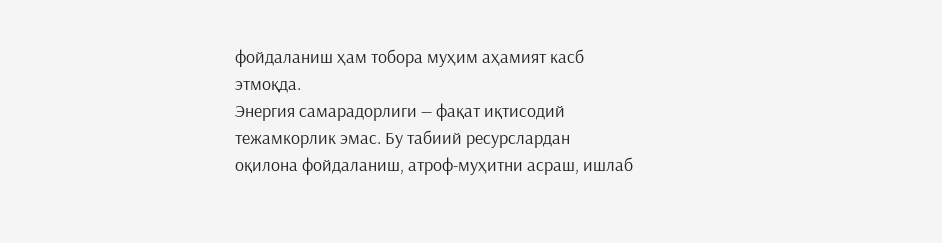фойдаланиш ҳам тобора муҳим аҳамият касб этмоқда.
Энергия самарадорлиги — фақат иқтисодий тежамкорлик эмас. Бу табиий ресурслардан оқилона фойдаланиш, атроф-муҳитни асраш, ишлаб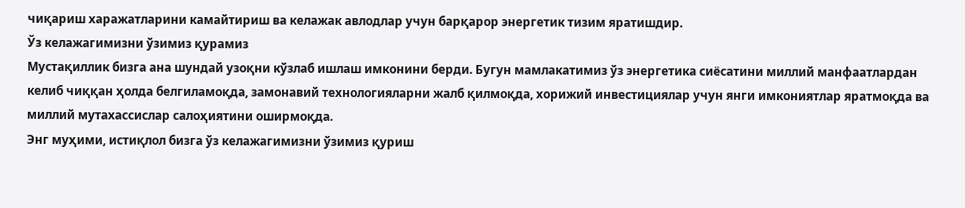чиқариш харажатларини камайтириш ва келажак авлодлар учун барқарор энергетик тизим яратишдир.
Ўз келажагимизни ўзимиз қурамиз
Мустақиллик бизга ана шундай узоқни кўзлаб ишлаш имконини берди. Бугун мамлакатимиз ўз энергетика сиёсатини миллий манфаатлардан келиб чиққан ҳолда белгиламоқда, замонавий технологияларни жалб қилмоқда, хорижий инвестициялар учун янги имкониятлар яратмоқда ва миллий мутахассислар салоҳиятини оширмоқда.
Энг муҳими, истиқлол бизга ўз келажагимизни ўзимиз қуриш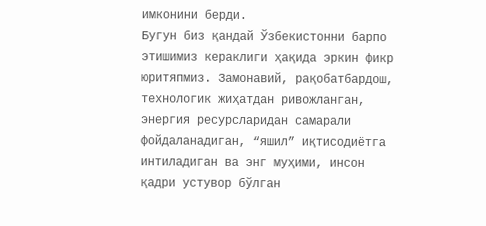имконини берди.
Бугун биз қандай Ўзбекистонни барпо этишимиз кераклиги ҳақида эркин фикр юритяпмиз. Замонавий, рақобатбардош, технологик жиҳатдан ривожланган, энергия ресурсларидан самарали фойдаланадиган, “яшил” иқтисодиётга интиладиган ва энг муҳими, инсон қадри устувор бўлган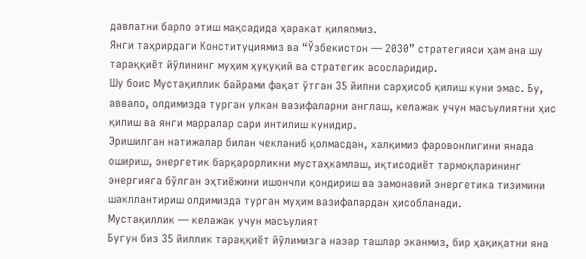давлатни барпо этиш мақсадида ҳаракат қиляпмиз.
Янги таҳрирдаги Конституциямиз ва “Ўзбекистон — 2030” стратегияси ҳам ана шу тараққиёт йўлининг муҳим ҳуқуқий ва стратегик асосларидир.
Шу боис Мустақиллик байрами фақат ўтган 35 йилни сарҳисоб қилиш куни эмас. Бу, аввало, олдимизда турган улкан вазифаларни англаш, келажак учун масъулиятни ҳис қилиш ва янги марралар сари интилиш кунидир.
Эришилган натижалар билан чекланиб қолмасдан, халқимиз фаровонлигини янада ошириш, энергетик барқарорликни мустаҳкамлаш, иқтисодиёт тармоқларининг энергияга бўлган эҳтиёжини ишончли қондириш ва замонавий энергетика тизимини шакллантириш олдимизда турган муҳим вазифалардан ҳисобланади.
Мустақиллик — келажак учун масъулият
Бугун биз 35 йиллик тараққиёт йўлимизга назар ташлар эканмиз, бир ҳақиқатни яна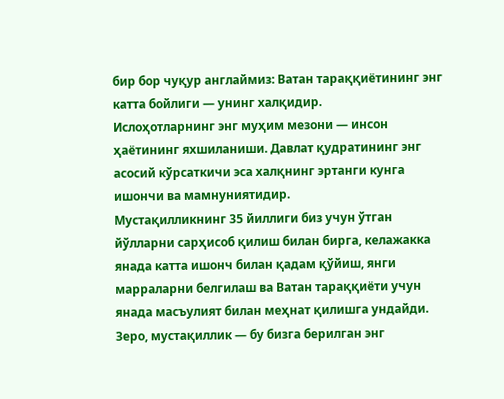бир бор чуқур англаймиз: Ватан тараққиётининг энг катта бойлиги — унинг халқидир.
Ислоҳотларнинг энг муҳим мезони — инсон ҳаётининг яхшиланиши. Давлат қудратининг энг асосий кўрсаткичи эса халқнинг эртанги кунга ишончи ва мамнуниятидир.
Мустақилликнинг 35 йиллиги биз учун ўтган йўлларни сарҳисоб қилиш билан бирга, келажакка янада катта ишонч билан қадам қўйиш, янги марраларни белгилаш ва Ватан тараққиёти учун янада масъулият билан меҳнат қилишга ундайди.
Зеро, мустақиллик — бу бизга берилган энг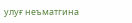улуғ неъматгина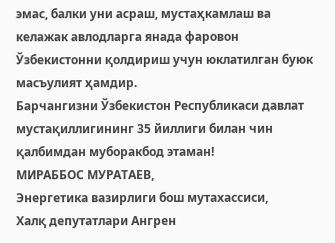эмас, балки уни асраш, мустаҳкамлаш ва келажак авлодларга янада фаровон Ўзбекистонни қолдириш учун юклатилган буюк масъулият ҳамдир.
Барчангизни Ўзбекистон Республикаси давлат мустақиллигининг 35 йиллиги билан чин қалбимдан муборакбод этаман!
МИРАББОС МУРАТАЕВ,
Энергетика вазирлиги бош мутахассиси,
Халқ депутатлари Ангрен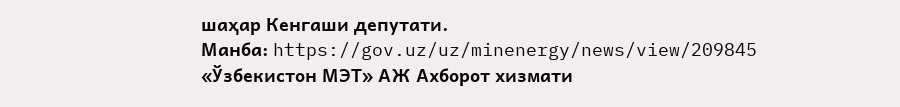шаҳар Кенгаши депутати.
Манба: https://gov.uz/uz/minenergy/news/view/209845
«Ўзбекистон МЭТ» АЖ Ахборот хизмати